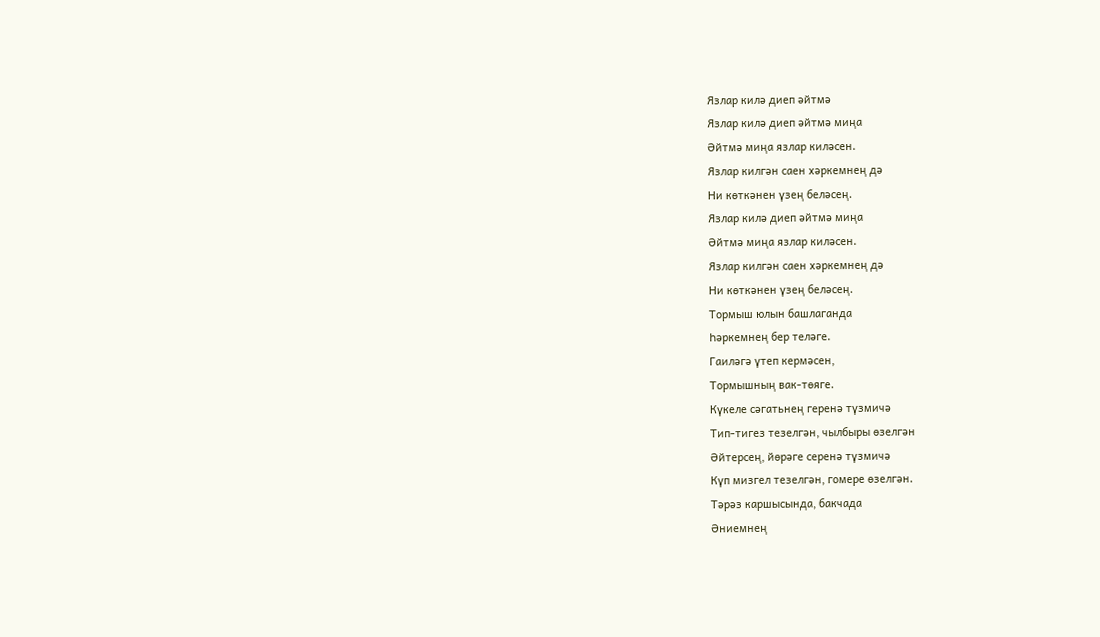Язлар килә диеп әйтмә
Язлар килә диеп әйтмә миңа
Әйтмә миңа язлар киләсен.
Язлар килгән саен хәркемнең дә
Ни көткәнен үзең беләсең.
Язлар килә диеп әйтмә миңа
Әйтмә миңа язлар киләсен.
Язлар килгән саен хәркемнең дә
Ни көткәнен үзең беләсең.
Тормыш юлын башлаганда
Һәркемнең бер теләге.
Гаиләгә үтеп кермәсен,
Тормышның вак-төяге.
Күкеле сәгатьнең геренә түзмичә
Тип-тигез тезелгән, чылбыры өзелгән
Әйтерсең, йөрәге серенә түзмичә
Күп мизгел тезелгән, гомере өзелгән.
Тәрәз каршысында, бакчада
Әниемнең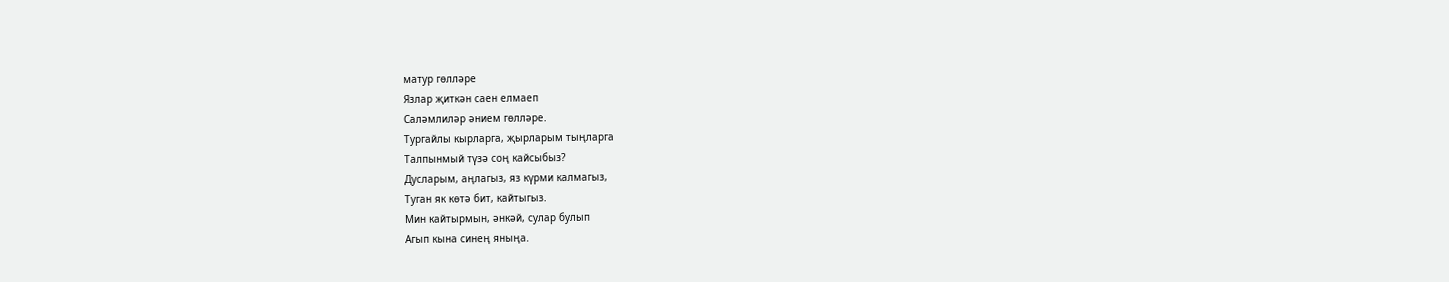матур гөлләре
Язлар җиткән саен елмаеп
Саләмлиләр әнием гөлләре.
Тургайлы кырларга, җырларым тыңларга
Талпынмый түзә соң кайсыбыз?
Дусларым, аңлагыз, яз күрми калмагыз,
Туган як көтә бит, кайтыгыз.
Мин кайтырмын, әнкәй, сулар булып
Агып кына синең яныңа.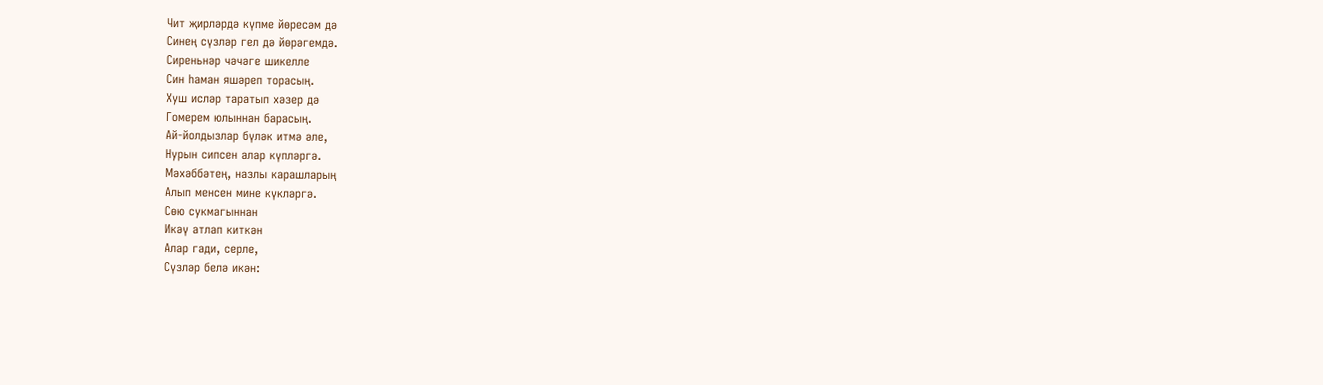Чит җирләрдә күпме йөресәм дә
Синең сүзләр гел дә йөрәгемдә.
Сиреньнәр чәчәге шикелле
Син һаман яшәреп торасың.
Хуш исләр таратып хәзер дә
Гомерем юлыннан барасың.
Ай-йолдызлар бүләк итмә әле,
Нурын сипсен алар күпләргә.
Мәхәббәтең, назлы карашларың
Алып менсен мине күкләргә.
Сөю сукмагыннан
Икәү атлап киткән
Алар гади, серле,
Сүзләр белә икән: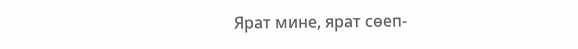Ярат мине, ярат сөеп-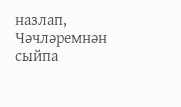назлап,
Чәчләремнән сыйпа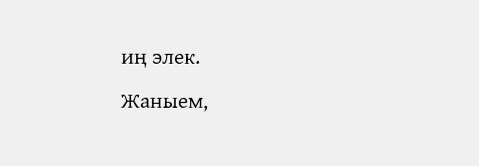иң элек.
Жаныем,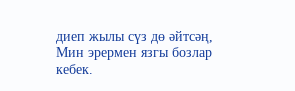диеп жылы сүз дө әйтсәң,
Мин эрермен язгы бозлар кебек.